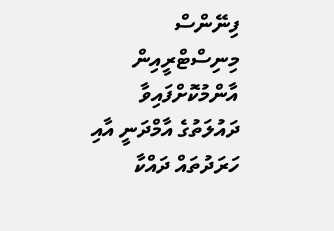ފިނޭންސް މިނިސްޓްރީއިން އާންމުކޮށްފައިވާ ދައުލަތުގެ އާމްދަނީ އާއި ހަރަދުތައް ދައްކާ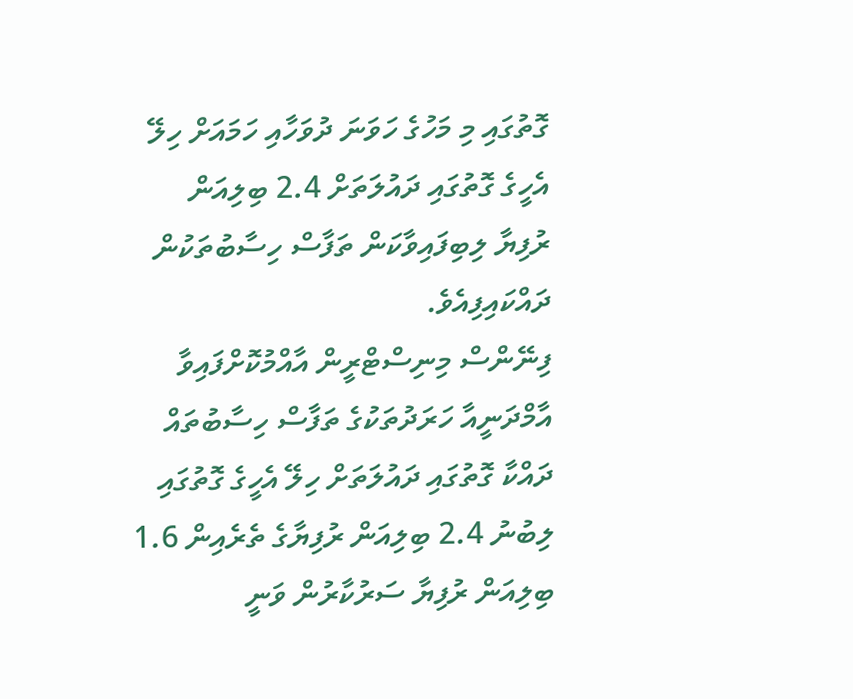ގޮތުގައި މި މަހުގެ ހަވަނަ ދުވަހާއި ހަމައަށް ހިލޭ އެހީގެ ގޮތުގައި ދައުލަތަށް 2.4 ބިލިއަން ރުފިޔާ ލިބިފައިވާކަން ތަފާސް ހިސާބުތަކުން ދައްކައިފިއެވެ.
ފިނޭންސް މިނިސްޓްރީން އާއްމުކޮށްފައިވާ އާމްދަނީއާ ހަރަދުތަކުގެ ތަފާސް ހިސާބުތައް ދައްކާ ގޮތުގައި ދައުލަތަށް ހިލޭ އެހީގެ ގޮތުގައި ލިބުނު 2.4 ބިލިއަން ރުފިޔާގެ ތެރެއިން 1.6 ބިލިއަން ރުފިޔާ ސަރުކާރުން ވަނީ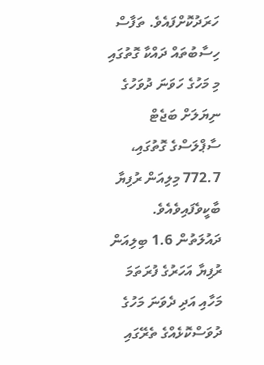ހަރަދުކޮށްފައެވެ. ތަފާސް ހިސާބުތައް ދައްކާ ގޮތުގައި މި މަހުގެ ހަވަނަ ދުވަހުގެ ނިޔަލަށް ބަޖެޓް ސާޕްލަސްގެ ގޮތުގައި، 772.7 މިލިއަން ރުފިޔާ ބާކީވެފައިވެއެވެ.
ދައުލަތުން 1.6 ބިލިއަން ރުފިޔާ އަހަރުގެ ފުރަތަމަ މަހާއި އަދި ދެވަނަ މަހުގެ ދުވަސްކޮޅެއްގެ ތެރޭގައި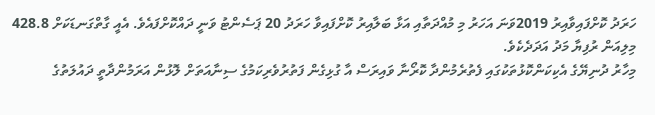ހަރަދު ކޮށްފައިވާއިރު 2019ވަނަ އަހަރު މި މުއްދަތާއި އަޅާ ބަލާއިރު ކޮށްފައިވާ ހަރަދު 20 ޕަސެންޓު ވަނީ ދައްކޮށްފައެވެ. އެއީ ގާތްގަނޑަކަށް 428.8 މިލިއަން ރުފިޔާ މަދު އަދަދެކެވެ.
މިހާރު ދުނިޔޭގެ އެކިކަންކޮޅުތަކުގައި ފެތުރެމުންދާ ކޮރޯނާ ވައިރަސް އާ ގުޅިގެން ފަތުރުވެރިކަމުގެ ސިނާއަތަށް ލޮޅުން އަރަމުންދާތީ ދައުލަތުގެ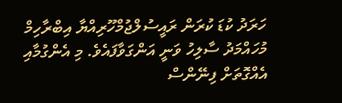ހަރަދު ކުޑަ ކުރަން ރައީސުލްޖުމްހޫރިއްޔާ އިބްރާހިމް މުހައްމަދު ސާލިހު ވަނީ އަންގަވާފައެވެ. މި އެންގުމާއި އެއްގޮތަށް ފިނޭންސް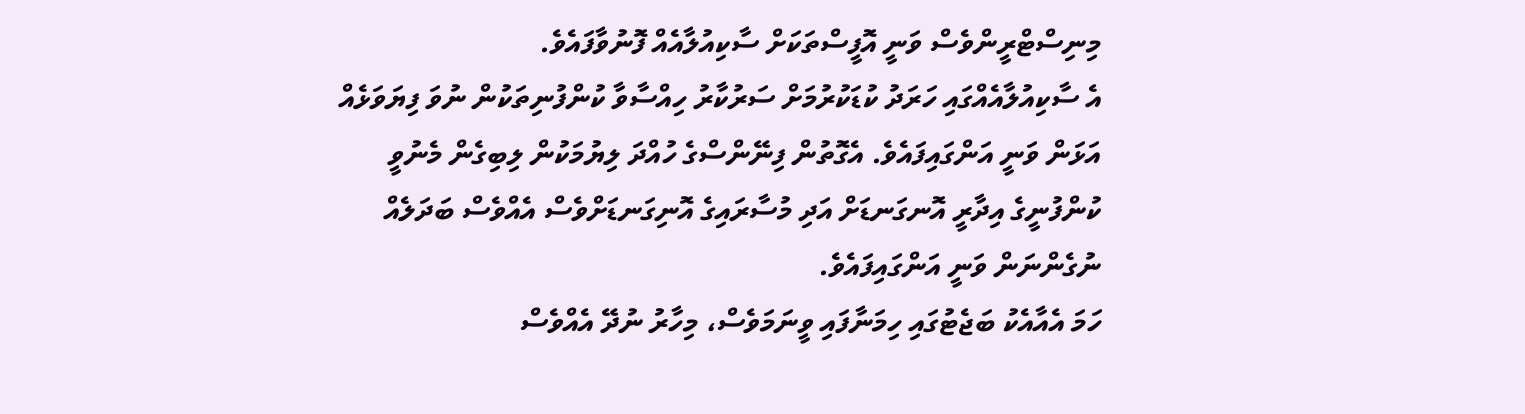މިނިސްޓްރީންވެސް ވަނީ އޮފީސްތަކަށް ސާކިއުލާއެއް ފޮނުވާފައެވެ.
އެ ސާކިއުލާއެއްގައި ހަރަދު ކުޑަކުރުމަށް ސަރުކާރު ހިއްސާވާ ކުންފުނިތަކުން ނުވަ ފިޔަވަޅެއް އަޅަން ވަނީ އަންގައިފައެވެ. އެގޮތުން ފިނޭންސްގެ ހުއްދަ ލިޔުމަކުން ލިބިގެން މެނުވީ ކުންފުނީގެ އިދާރީ އޮނގަނޑަށް އަދި މުސާރައިގެ އޮނިގަނޑަށްވެސް އެއްވެސް ބަދަލެއް ނުގެންނަން ވަނީ އަންގައިފައެވެ.
ހަމަ އެއާއެކު ބަޖެޓުގައި ހިމަނާފައި ވީނަމަވެސް، މިހާރު ނުދޭ އެއްވެސް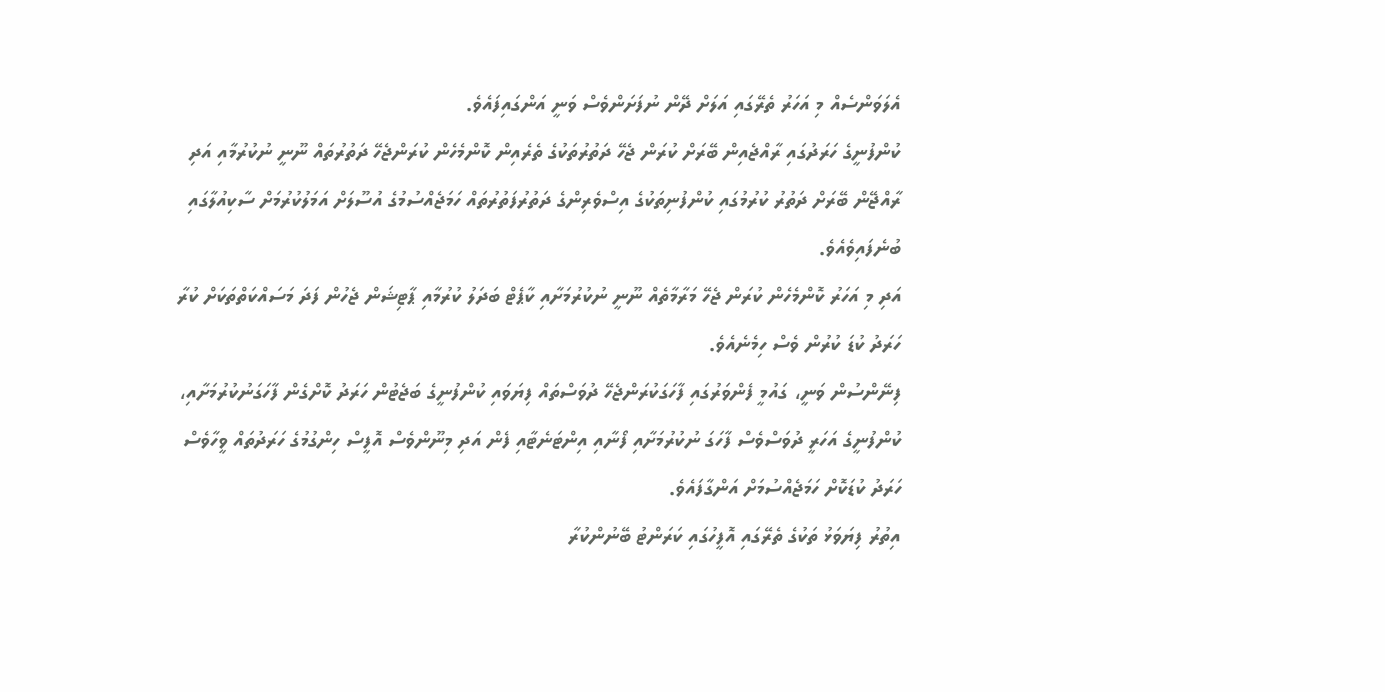އެލަވަންސެއް މި އަހަރު ތެރޭގައި އަލަށް ދޭން ނުފަށަންވެސް ވަނީ އަންގައިފައެވެ.
ކުންފުނީގެ ހަރަދުގައި ރާއްޖެއިން ބޭރަށް ކުރަން ޖެހޭ ދަތުރުތަކުގެ ތެރެއިން ކޮންމެހެން ކުރަންޖެހޭ ދަތުރުތައް ނޫނީ ނުކުރުމާއި އަދި ރާއްޖޭން ބޭރަށް ދަތުރު ކުރުމުގައި ކުންފުނިތަކުގެ އިސްވެރިންގެ ދަތުރުފަތުރުތައް ހަމަޖެއްސުމުގެ އުސޫލަށް އަމަލުކުރުމަށް ސާކިއުލާގައި ބުނެފައިވެއެވެ.
އަދި މި އަހަރު ކޮންމެހެން ކުރަން ޖެހޭ މަރާމާތެއް ނޫނީ ނުކުރުމަށާއި ކާޕެޓް ބަދަލު ކުރުމާއި ޕާޓިޝަން ޖެހުން ފަދަ މަސައްކަތްތަކަށް ކުރާ ހަރަދު ކުޑަ ކުރުން ވެސް ހިމެނެއެވެ.
ފިނޭންސުން ވަނީ، ގައުމީ ފެންވަރުގައި ފާހަގަކުރަންޖެހޭ ދުވަސްތައް ފިޔަވައި ކުންފުނީގެ ބަޖެޓުން ހަރަދު ކޮށްގެން ފާހަގަނުކުރުމަށާއި، ކުންފުނީގެ އަހަރީ ދުވަސްވެސް ފާހަގަ ނުކުރުމަށާއި ފޯނާއި އިންޓަނެޓާއި ފެން އަދި މިނޫންވެސް އޮފީސް ހިންގުމުގެ ހަރަދުތައް ވީހާވެސް ހަރަދު ކުޑަކޮށް ހަމަޖެއްސުމަށް އަންގާފައެވެ.
އިތުރު ފިޔަވަޅު ތަކުގެ ތެރޭގައި އޮފީހުގައި ކަރަންޓު ބޭނުންކުރާ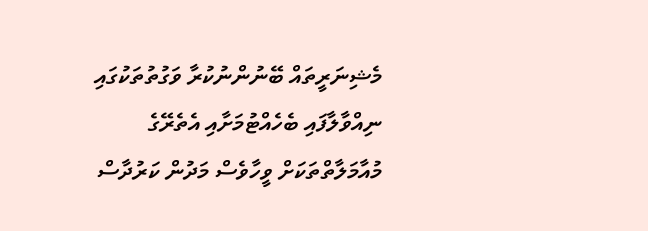މެޝިނަރީތައް ބޭނުންނުކުރާ ވަގުތުތަކުގައި ނިއްވާލާފައި ބެހެއްޓުމަށާއި އެތެރޭގެ މުއާމަލާތްތަކަށް ވީހާވެސް މަދުން ކަރުދާސް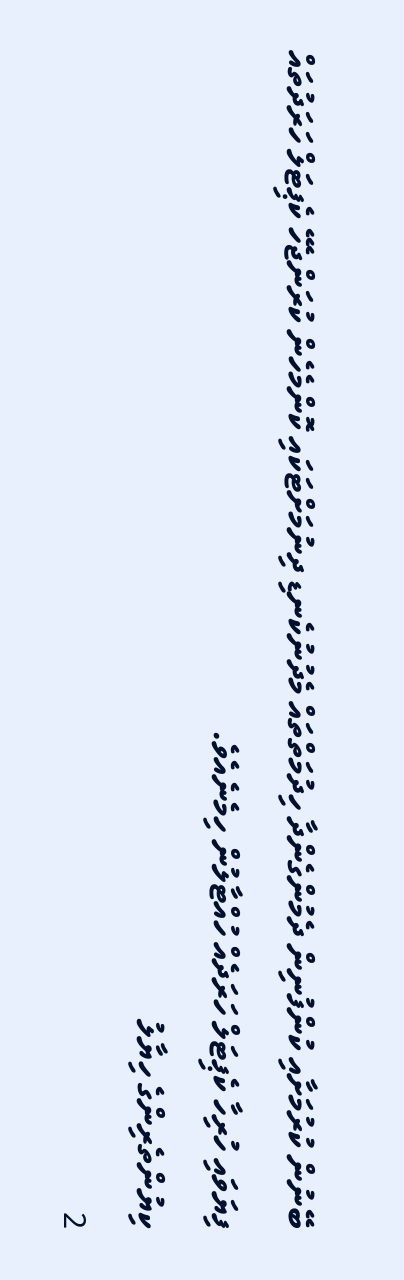ބޭނުން ކުރުމަށާއި ކުންފުނިން ދެމުންގެންދާ ހިދުމަތްތައް މެދުނުކެނޑި ދިނުމަށްޓަކައި ކޮންމެހެން ކުރަންޖެހޭ ކެޕިޓަލް ހަރަދުތައް ފިޔަވައި ހުރިހާ ކެޕިޓަލް ހަރަދެއް ހުއްޓާލުން ހިމެނެއެވެ.
ކިޔުންތެރިންގެ ހިޔާލު
2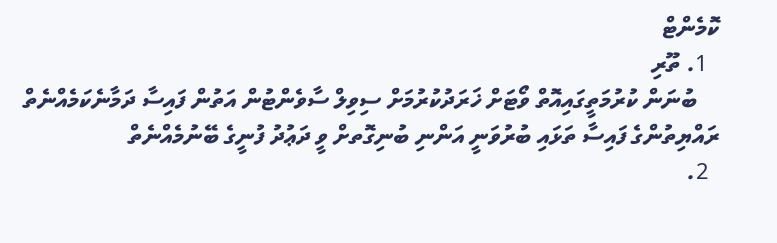ކޮމެންޓް
  1. ތޫރި
    ބުނަން ކުރުމަތީގައިއޮތް ވޯޓަށް ޚަރަދުކުރުމަށް ސިވިލް ސާވެންޓުން އަތުން ފައިސާ ދަމާނެކަމެއްނެތް ރައްޔިތުންގެ ފައިސާ ތަޅައި ބުރުވަނީ އަންނި ބުނިގޮތށް ވީ ދަޢުދު ފުނީގެ ބޭނުމެއްނެތް
  2.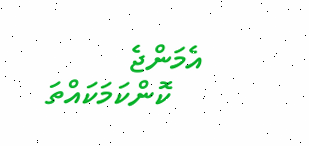އެމަންޖެ
    ކޮންކަމަކައްތަ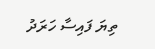ތިޔަ ފައިސާ ހަރަދު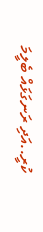ކުރީ..އަދި ރަނގަޅައް ބެލީމަ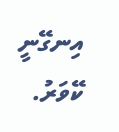އިނގޭނީ ކޭވަރު.